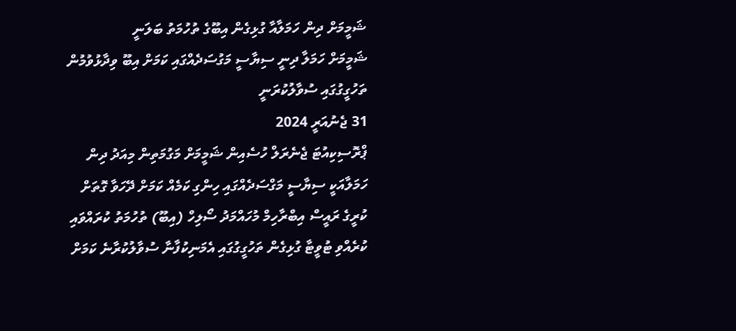ޝަމީމަށް ދިން ހަމަލާއާ ގުޅިގެން އިބޫގެ ތުހުމަތު ބަލަނީ
ޝަމީމަށް ހަމަލާ ދިނީ ސިޔާސީ މަގުސަދެއްގައި ކަމަށް އިބޫ ވިދާޅުވުމުން ތަހުގީގުގައި ސުވާލުކުރަނީ
31 ޖެނުއަރީ 2024
ޕްރޮސިކިއުޓަ ޖެނެރަލް ހުސެއިން ޝަމީމަށް މަގުމަތިން މިއަދު ދިން ހަމަލާއަކީ ސިޔާސީ މަގްސަދެއްގައި ހިންގި ކަމެއް ކަމަށް ދޭހަވާ ގޮތަށް ކުރީގެ ރައީސް އިބްރާހިމް މުހައްމަދު ސޯލިހް (އިބޫ) ތުހުމަތު ކުރައްވައި ކުރެއްވި ޓުވީޓާ ގުޅިގެން ތަހުގީގުގައި އެމަނިކުފާނާ ސުވާލުކުރާނެ ކަމަށް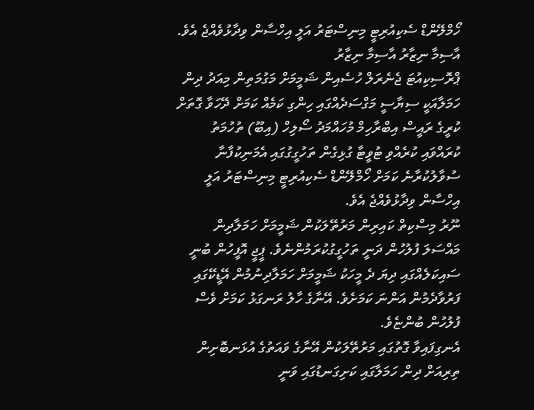ހޯމްލޭންޑް ސެކިއުރިޓީ މިނިސްޓަރު އަލީ އިހްސާން ވިދާޅުވެއްޖެ އެވެ.
އާސިމާ ނިޒާރު އާސިމާ ނިޒާރު
ޕްރޮސިކިއުޓަ ޖެނެރަލް ހުސެއިން ޝަމީމަށް މަގުމަތިން މިއަދު ދިން ހަމަލާއަކީ ސިޔާސީ މަގްސަދެއްގައި ހިންގި ކަމެއް ކަމަށް ދޭހަވާ ގޮތަށް ކުރީގެ ރައީސް އިބްރާހިމް މުހައްމަދު ސޯލިހް (އިބޫ) ތުހުމަތު ކުރައްވައި ކުރެއްވި ޓުވީޓާ ގުޅިގެން ތަހުގީގުގައި އެމަނިކުފާނާ ސުވާލުކުރާނެ ކަމަށް ހޯމްލޭންޑް ސެކިއުރިޓީ މިނިސްޓަރު އަލީ އިހްސާން ވިދާޅުވެއްޖެ އެވެ.
ނޫރު މިސްކިތް ކައިރިން މަރުތޭލަކުން ޝަމީމަށް ހަމަލާދިން މައްސަލަ ފުލުހުން ދަނީ ތަހުގީގުކުރަމުންނެވެ. ޕީޖީ އޮފީހުން ބުނީ ސައިކަލެއްގައި ދިޔަ ދެ މީހަކު ޝަމީމަށް ހަމަލާދިނުމުން އޭޑީކޭގައި ފަރުވާދެމުން އަންނަ ކަމަށެވެ. އޭނާގެ ހާލު ރަނގަޅު ކަމަށް ވެސް ފުލުހުން ބުންޏެވެ.
އެނގިފައިވާ ގޮތުގައި މަރުތޭލަކުން އޭނާގެ ވައަތުގެ އުޅަނބޮށިން ތިރިއަށް ދިން ހަމަލާގައި ކަށިގަނޑުގައި ވަނީ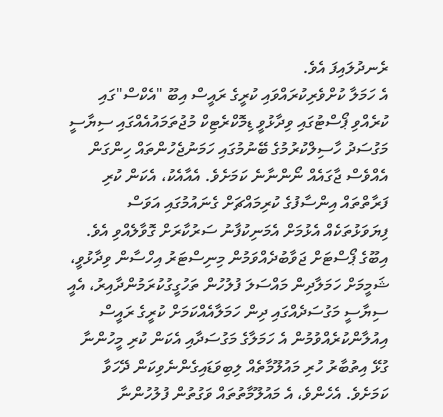ރެނދުލައިފަ އެވެ.
އެ ހަމަލާ ކުށްވެރިކުރައްވައި ކުރީގެ ރައީސް އިބޫ "އެކްސް"ގައި ކުރެއްވި ޕޯސްޓުގައި ވިދާޅުވީ ޑިމޮކްރެޓިކް މުޖުތަމައުއެއްގައި ސިޔާސީ މަގުސަދު ހާސިލްކުރުމުގެ ބޭނުމުގައި ހަމަނުޖެހުންތައް ހިންގަން އެއްވެސް ޖާގައެއް ނޯންނާނެ ކަމަށެވެ. އެއާއެކު، އެކަން ކުރި ފަރާތްތައް އިންސާފުގެ ކުރިމައްޗަށް ގެނައުމުގައި އަވަސް ފިޔަވަޅުތަކެއް އެޅުމަށް އެމަނިކުފާނު ސަރުކާރަށް ގޮވާލެއްވި އެވެ.
އިބޫގެ ޕޯސްޓަށް ޖަވާބުދެއްވަމުން މިނިސްޓަރު އިހްސާން ވިދާޅުވީ، ޝަމީމަށް ހަމަލާދިން މައްސަލަ ފުލުހުން ތަހުގީގުކުރަމުންދާއިރު، އެއީ ސިޔާސީ މަގުސަދެއްގައި ދިން ހަމަލާއެއްކަމަށް ކުރީގެ ރައީސް އިއުލާންކުރެއްވުމުން އެ ހަމަލާގެ މަގުސަދާއި އެކަން ކުރި މީހުންނާ ގުޅޭ އިތުބާރު ހުރި މައުލޫމާތެއް ލިބިވަޑައިގެންނެވިކަން ދޭހަވާ ކަމަށެވެ. އެހެންވެ، އެ މައުލޫމާތުތައް ވަގުތުން ފުލުހުންނާ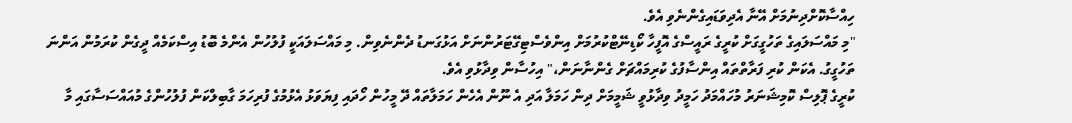ހިއްސާކޮށްދިނުމަށް އޭނާ އެދިވަޑައިގެންނެވި އެވެ.
"މި މައްސަލައިގެ ތަހުގީގަށް ކުރީގެ ރައީސްގެ އޮފީހާ ކޯޑިނޭޓްކުރުމަށް އިންވެސްޓިގޭޓަރުންނަށް އަޅުގަނޑު ދެންނެވިން. މި މައްސަލައަކީ ފުލުހުން އެންމެ ބޮޑު އިސްކަމެއް ދީގެން ކުރަމުން އަންނަ ތަހުގީގު. އެކަން ކުރި ފަރާތްތައް އިންސާފުގެ ކުރިމައްޗަށް ގެންނާނަން،" އިހުސާން ވިދާޅުވި އެވެ.
ކުރީގެ ޕޮލިސް ކޮމިޝަނަރު މުހައްމަދު ހަމީދު ވިދާޅުވީ ޝަމީމަށް ދިން ހަމަލާ އަދި އެ ނޫން އެހެން ހަމަލާތައް ދޭ މީހުން ހޯދައި ފިޔަވަޅު އެޅުމުގެ ފުރިހަމަ ގާބިލްކަން ފުލުހުންގެ މުއައްސަސާގައި މާ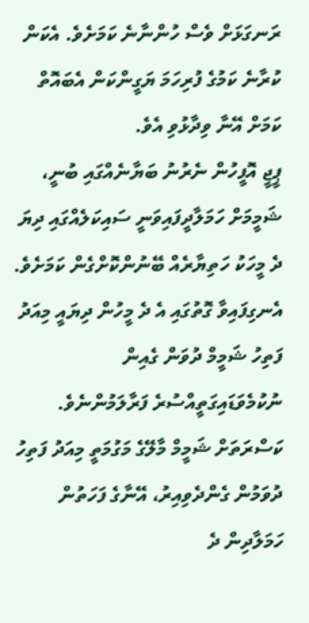ރަނގަޅަށް ވެސް ހުންނާނެ ކަމަށެވެ. އެކަން ކުރާނެ ކަމުގެ ފުރިހަމަ ޔަގީންކަން އެބައޮތް ކަމަށް އޭނާ ވިދާޅުވި އެވެ.
ޕީޖީ އޮފީހުން ނެރުނު ބަޔާނެއްގައި ބުނީ، ޝަމީމަށް ހަމަލާދީފައިވަނީ ސައިކަލެއްގައި ދިޔަ ދެ މީހަކު ހަތިޔާރެއް ބޭނުންކޮށްގެން ކަމަށެވެ. އެނގިފައިވާ ގޮތުގައި އެ ދެ މީހުން ދިޔައީ މިއަދު ފަތިހު ޝަމީމް ދުވަން ގެއިން ނުކުމެވަޑައިގަތީއްސުރެ ފަރާލަމުންނެވެ.
ކަސްރަތަށް ޝަމީމް މާލޭގެ މަގުމަތީ މިއަދު ފަތިހު ދުވަމުން ގެންދެވިއިރު، އޭނާގެ ފަހަތުން ހަމަލާދިން ދެ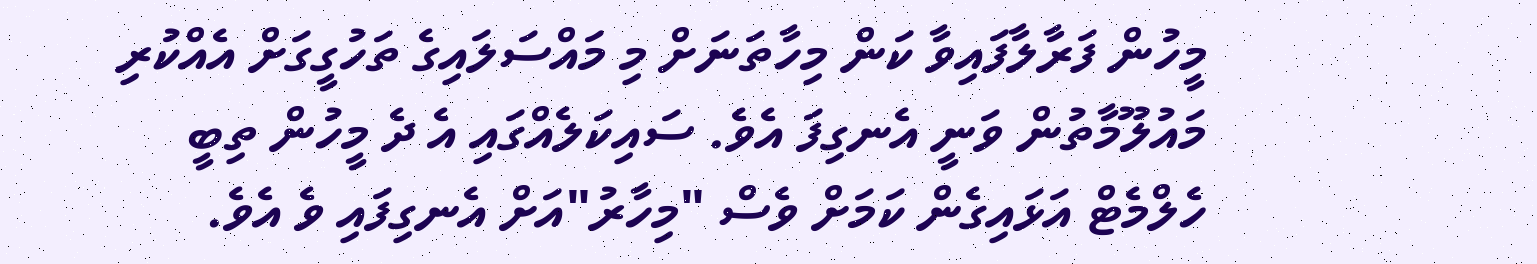މީހުން ފަރާލާފައިވާ ކަން މިހާތަނަށް މި މައްސަލައިގެ ތަހުގީގަށް އެއްކުރި މައުލޫމާތުން ވަނީ އެނގިފަ އެވެ. ސައިކަލެއްގައި އެ ދެ މީހުން ތިބީ ހެލްމެޓް އަޅައިގެން ކަމަށް ވެސް "މިހާރު"އަށް އެނގިފައި ވެ އެވެ.